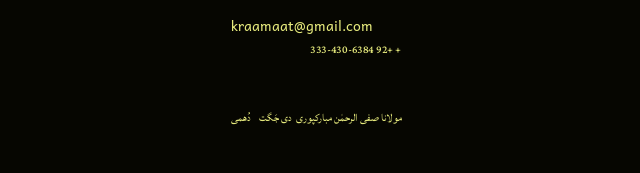kraamaat@gmail.com
+ +92 333-430-6384


مولانا صفی الرحمٰن مبارکپوری  دی جَگت    دُھمی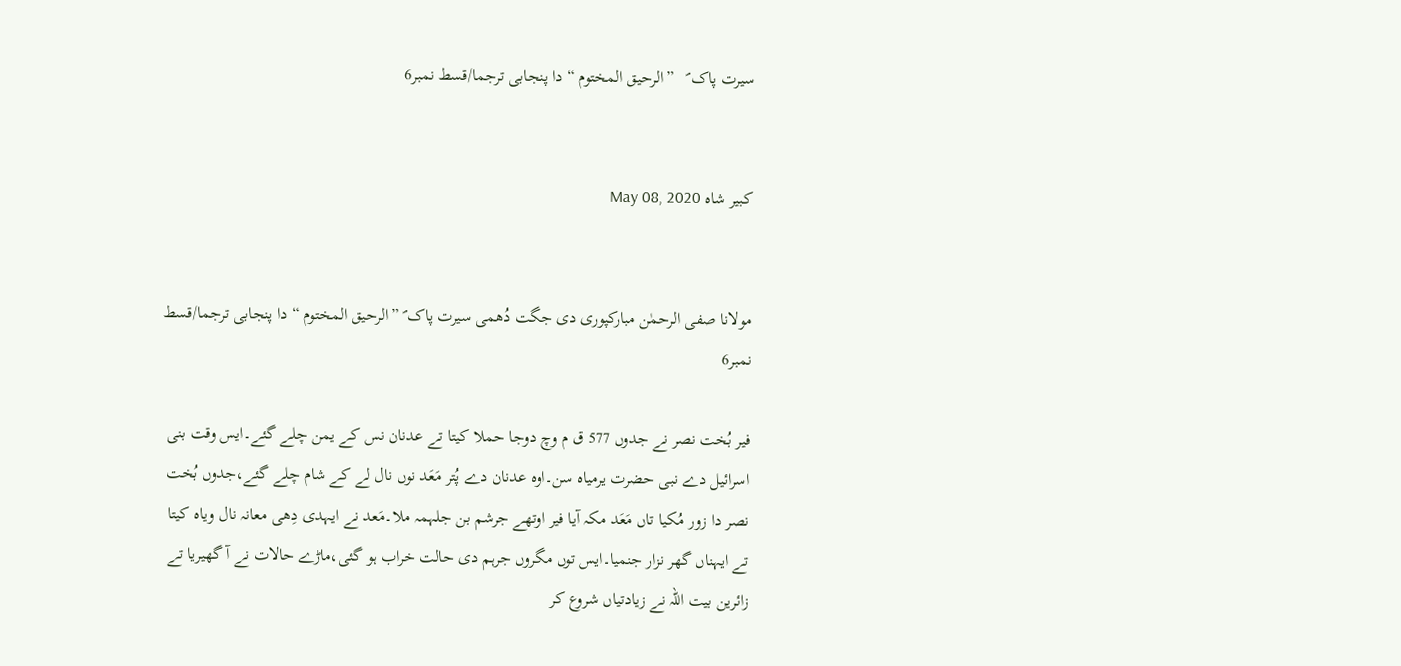سیرت پاک ؐ   ”الرحیق المختوم “ دا پنجابی ترجما/قسط نمبر6


کبیر شاہ May 08, 2020


مولانا صفی الرحمٰن مبارکپوری دی جگت دُھمی سیرت پاک ؐ ”الرحیق المختوم “ دا پنجابی ترجما/قسط نمبر6

فیر بُخت نصر نے جدوں 577 ق م وچ دوجا حملا کیتا تے عدنان نس کے یمن چلے گئے۔ایس وقت بنی اسرائیل دے نبی حضرت یرمیاہ سن۔اوہ عدنان دے پُتر مَعَد نوں نال لے کے شام چلے گئے،جدوں بُخت نصر دا زور مُکیا تاں مَعَد مکہ آیا فیر اوتھے جرشم بن جلہمہ ملا۔مَعد نے ایہدی دِھی معانہ نال ویاہ کیتا تے ایہناں گھر نزار جنمیا۔ایس توں مگروں جرہم دی حالت خراب ہو گئی،ماڑے حالات نے آ گھیریا تے زائرین بیت اللہ نے زیادتیاں شروع کر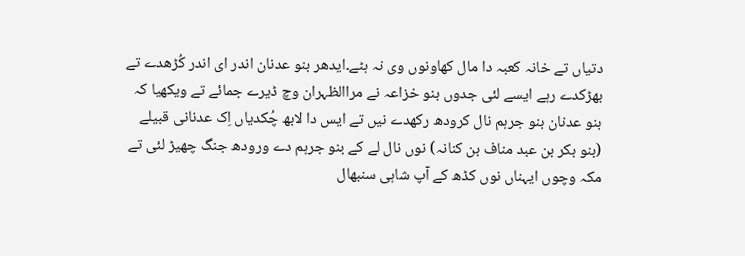دتیاں تے خانہ کعبہ دا مال کھاونوں وی نہ ہٹے۔ایدھر بنو عدنان اندر ای اندر کُڑھدے تے بھڑکدے رہے ایسے لئی جدوں بنو خزاعہ نے مراالظہران وچ ڈیرے جمائے تے ویکھیا کہ بنو عدنان بنو جرہم نال کرودھ رکھدے نیں تے ایس دا لابھ چُکدیاں اِک عدنانی قبیلے (بنو بکر بن عبد مناف بن کنانہ) نوں نال لے کے بنو جرہم دے ورودھ جنگ چھیڑ لئی تے مکہ وچوں ایہناں نوں کڈھ کے آپ شاہی سنبھال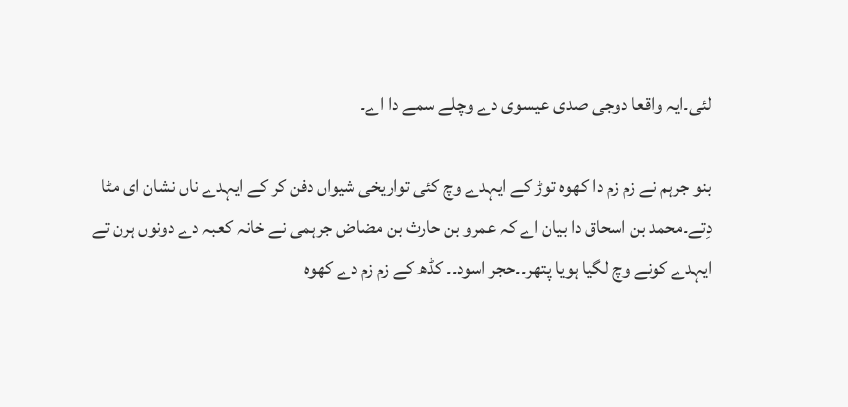لئی۔ایہ واقعا دوجی صدی عیسوی دے وچلے سمے دا اے۔

بنو جرہم نے زم زم دا کھوہ توڑ کے ایہدے وچ کئی تواریخی شیواں دفن کر کے ایہدے ناں نشان ای مٹا دِتے۔محمد بن اسحاق دا بیان اے کہ عمرو بن حارث بن مضاض جرہمی نے خانہ کعبہ دے دونوں ہرن تے ایہدے کونے وچ لگیا ہویا پتھر۔۔حجر اسود۔۔ کڈھ کے زم زم دے کھوہ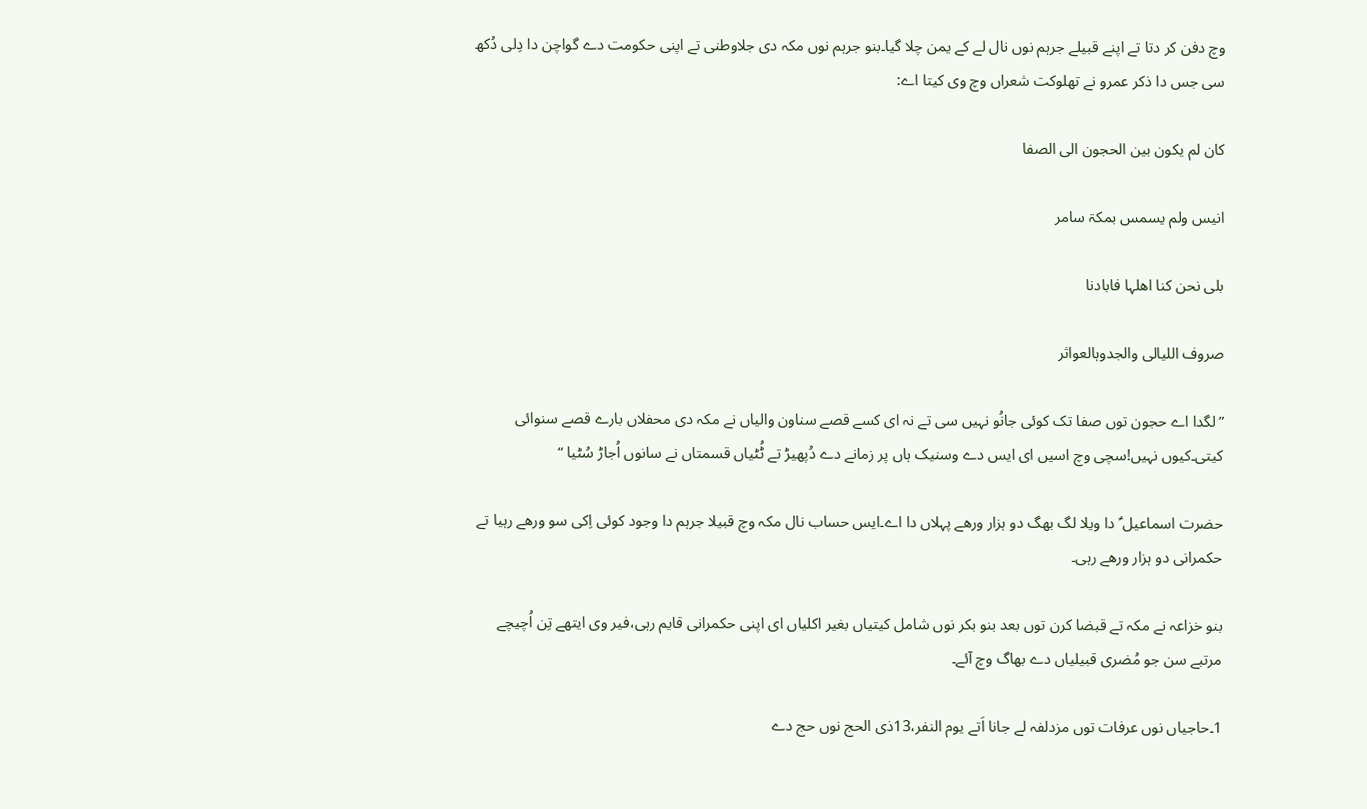وچ دفن کر دتا تے اپنے قبیلے جرہم نوں نال لے کے یمن چلا گیا۔بنو جرہم نوں مکہ دی جلاوطنی تے اپنی حکومت دے گواچن دا دِلی دُکھ سی جس دا ذکر عمرو نے تھلوکت شعراں وچ وی کیتا اے:

کان لم یکون بین الحجون الی الصفا

انیس ولم یسمس بمکۃ سامر

بلی نحن کنا اھلہا فابادنا

صروف اللیالی والجدوہالعواثر

”لگدا اے حجون توں صفا تک کوئی جانُو نہیں سی تے نہ ای کسے قصے سناون والیاں نے مکہ دی محفلاں بارے قصے سنوائی کیتی۔کیوں نہیں!سچی وچ اسیں ای ایس دے وسنیک ہاں پر زمانے دے دُپھیڑ تے ٹُٹیاں قسمتاں نے سانوں اُجاڑ سُٹیا “

حضرت اسماعیل ؑ دا ویلا لگ بھگ دو ہزار ورھے پہلاں دا اے۔ایس حساب نال مکہ وچ قبیلا جرہم دا وجود کوئی اِکی سو ورھے رہیا تے حکمرانی دو ہزار ورھے رہی۔

بنو خزاعہ نے مکہ تے قبضا کرن توں بعد بنو بکر نوں شامل کیتیاں بغیر اکلیاں ای اپنی حکمرانی قایم رہی،فیر وی ایتھے تِن اُچیچے مرتبے سن جو مُضری قبیلیاں دے بھاگ وچ آئے۔

1۔حاجیاں نوں عرفات توں مزدلفہ لے جانا اَتے یوم النفر،13ذی الحج نوں حج دے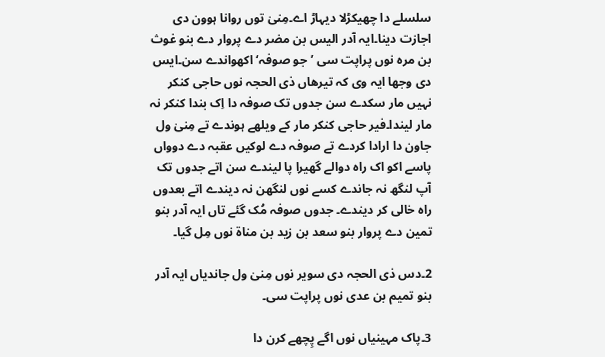سلسلے دا چھیکڑلا دیہاڑ اے۔مِنیٰ توں روانا ہوون دی اجازت دینا۔ایہ آدر الیس بن مضر دے پروار دے بنو غوث بن مرہ نوں پراپت سی ’جو صوفہ‘ اکھواندے سن۔ایس دی وجھا ایہ وی کہ تیرھاں ذی الحجہ نوں حاجی کنکر نہیں مار سکدے سن جدوں تک صوفہ دا اِک بندا کنکر نہ مار لیندا۔فیر حاجی کنکر مار کے ویلھے ہوندے تے مِنیٰ ول جاون دا ارادا کردے تے صوفہ دے لوکیں عقبہ دے دوواں پاسے اکو اک راہ دوالے گھیرا پا لیندے سن اتے جدوں تک آپ لنگھ نہ جاندے کسے نوں لنگھن نہ دیندے اتے بعدوں راہ خالی کر دیندے۔ جدوں صوفہ مُک گئے تاں ایہ آدر بنو تمین دے پروار بنو سعد بن زید بن مناۃ نوں مِل گیا۔

2۔دس ذی الحجہ دی سویر نوں مِنیٰ ول جاندیاں ایہ آدر بنو تمیم بن عدی نوں پراپت سی۔

3۔پاک مہینیاں نوں اگے پِچھے کرن دا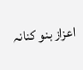اعزاز بنو کنانہ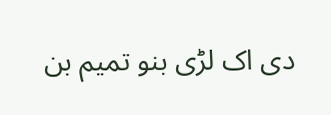دی اک لڑی بنو تمیم بن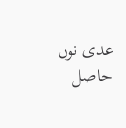عدی نوں حاصل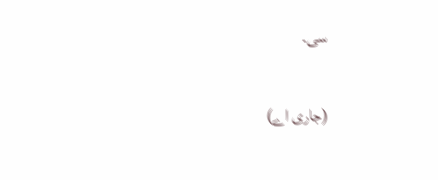سی۔

(جاری اے)